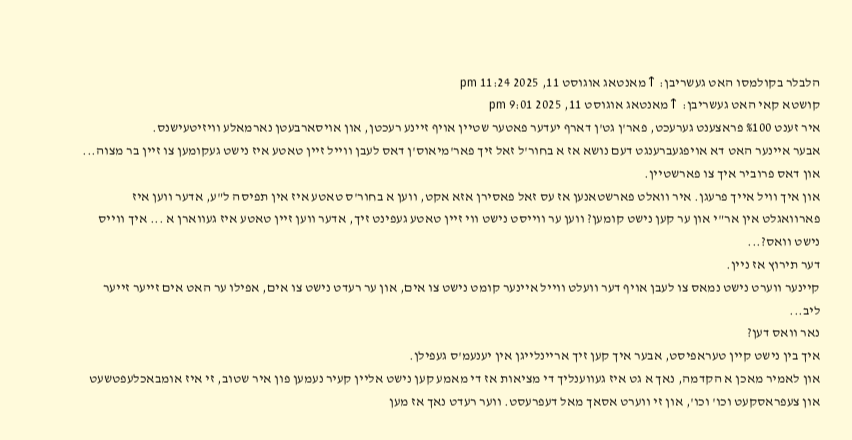הלבלר בקולמסו האט געשריבן: ↑מאנטאג אוגוסט 11, 2025 11:24 pm
קושטא קאי האט געשריבן: ↑מאנטאג אוגוסט 11, 2025 9:01 pm
איר זענט %100 פראצענט גערעכט, פאר'ן גט'ן דארף יעדער פאטער שטיין אויף זיינע רעכטן, און אויסארבעטן נארמאלע וויזיטעישנס.
אבער איינער האט דא אויפגעברענגט דעם נושא אז א בחור'ל זאל זיך פאר'מיאוס'ן דאס לעבן ווייל זיין טאטע איז נישט געקומען צו זיין בר מצוה...
און דאס פרוביר איך צו פארשטיין.
און איך וויל אייך פרעגן. איר וואלט פארשטאנען אז עס זאל פאסירן אזא אקט, ווען א בחור'ס טאטע איז אין תפיסה ל"ע, אדער ווען איז פארוואגלט אין אר"י און ער קען נישט קומען? ווען ער ווייסט נישט ווי זיין טאטע געפינט זיך, אדער ווען זיין טאטע איז געווארן א ... איך ווייס נישט וואס?...
דער תירוץ אז ניין.
קיינער ווערט נישט נמאס צו לעבן אויף דער וועלט ווייל איינער קומט נישט צו אים, און ער רעדט נישט צו אים, אפילו ער האט אים זייער זייער ליב...
נאר וואס דען?
איך בין נישט קיין טעראפיסט, אבער איך קען זיך אריינלייגן אין יענעמ'ס געפילן.
און לאמיר מאכן א הקדמה, נאך א גט איז געווענליך די מציאות אז די מאמע קען נישט אליין קעיר נעמען פון איר שטוב, זי איז אומבאכלעפטשעט און צעפראסקעט וכו' וכו', און זי ווערט אסאך מאל דעפרעסט. ווער רעדט נאך אז מען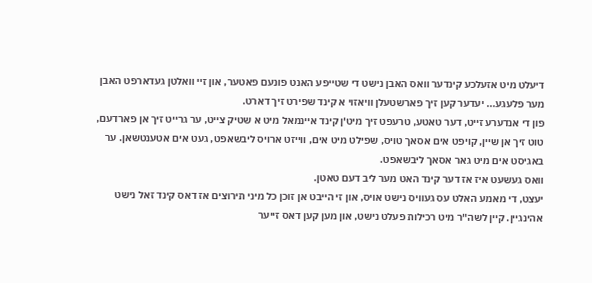דיעלט מיט אזעלכע קינדער וואס האבן נישט די שטייפע האנט פונעם פאטער, און זיי וואלטן געדארפט האבן מער פלעגע... יעדער קען זיך פארשטעלן וויאזוי א קינד שפירט זיך דארט.
פון די אנדערע זייט, דער טאטע, טרעפט זיך מיט'ן קינד איינמאל מיט א שטיק צייט, ער גרייט זיך אן פארדעם, טוט זיך אן שיין, קויפט אים אסאך טויס, שפילט מיט אים, ווייזט ארויס ליבשאפט, געט אים אטענטשאן. ער באגיסט אים מיט גאר אסאך ליבשאפט.
וואס געשעט איז אז דער קינד האט מער ליב דעם טאטן.
יעצט, די מאמע האלט עס געוויס נישט אויס, און זי הייבט אן זוכן כל מיני תירוצים אז דאס קינד זאל נישט אהינגיין. קיין לשה"ר מיט רכילות פעלט נישט, און מען קען דאס זייער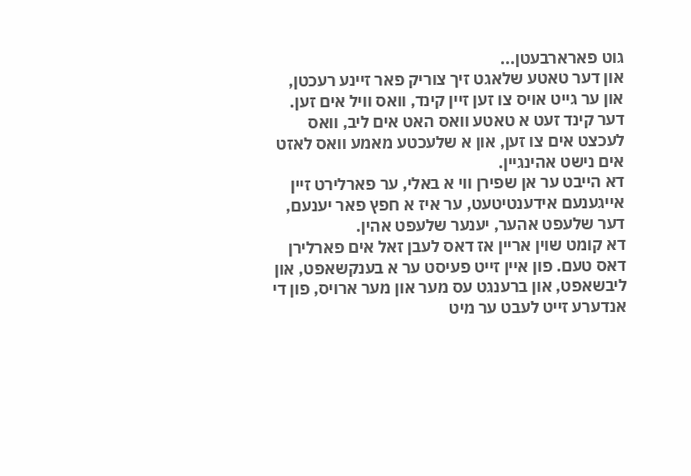גוט פארארבעטן...
און דער טאטע שלאגט זיך צוריק פאר זיינע רעכטן, און ער גייט אויס צו זען זיין קינד, וואס וויל אים זען.
דער קינד זעט א טאטע וואס האט אים ליב, וואס לעכצט אים צו זען, און א שלעכטע מאמע וואס לאזט אים נישט אהינגיין.
דא הייבט ער אן שפירן ווי א באלי, ער פארלירט זיין אייגענעם אידענטיטעט, ער איז א חפץ פאר יענעם, דער שלעפט אהער, יענער שלעפט אהין.
דא קומט שוין אריין אז דאס לעבן זאל אים פארלירן דאס טעם. פון איין זייט פעיסט ער א בענקשאפט, און ליבשאפט, און ברענגט עס מער און מער ארויס, פון די אנדערע זייט לעבט ער מיט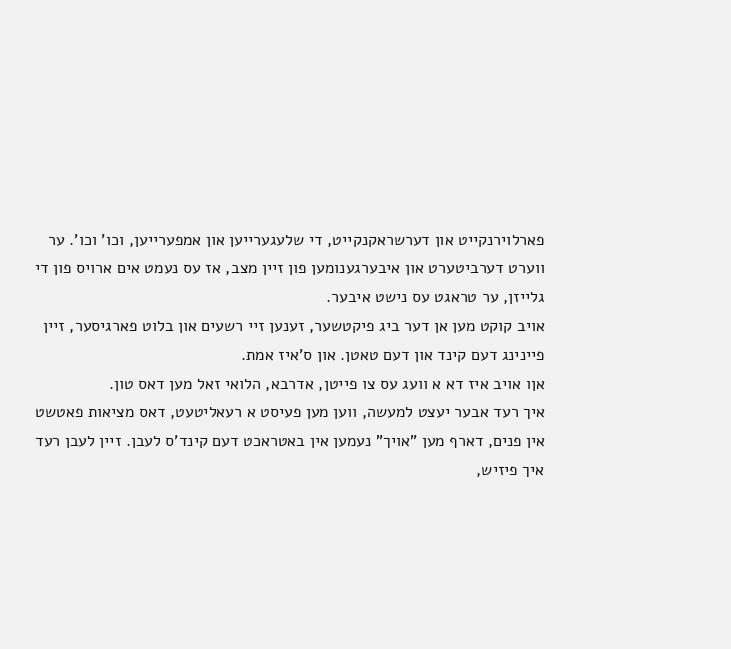פארלוירנקייט און דערשראקנקייט, די שלעגערייען און אמפערייען, וכו' וכו'. ער ווערט דערביטערט און איבערגענומען פון זיין מצב, אז עס נעמט אים ארויס פון די גלייזן, ער טראגט עס נישט איבער.
אויב קוקט מען אן דער ביג פיקטשער, זענען זיי רשעים און בלוט פארגיסער, זיין פיינינג דעם קינד און דעם טאטן. און ס'איז אמת.
אןו אויב איז דא א וועג עס צו פייטן, אדרבא, הלואי זאל מען דאס טון.
איך רעד אבער יעצט למעשה, ווען מען פעיסט א רעאליטעט, דאס מציאות פאטשט אין פנים, דארף מען "אויך" נעמען אין באטראכט דעם קינד'ס לעבן. זיין לעבן רעד איך פיזיש,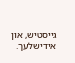גייסטיש, און אידישלעך.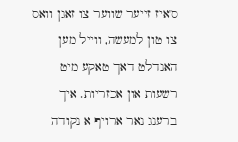ס'איז זייער שווער צו זאגן וואס צו טון למעשה, ווייל מען האנדלט דאך טאקע מיט רשעות און אכזריות. איך ברענג נאר ארויף א נקודה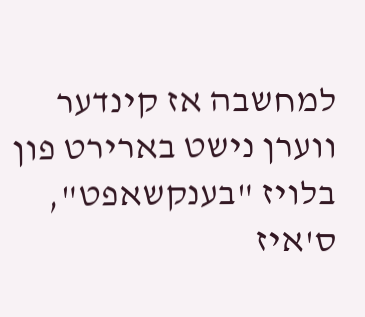למחשבה אז קינדער ווערן נישט בארירט פון בלויז "בענקשאפט", ס'איז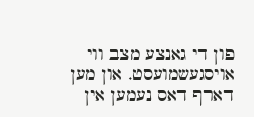פון די גאנצע מצב ווי אויסגעשמועסט. און מען דארף דאס נעמען אין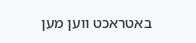באטראכט ווען מען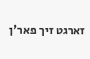זארגט זיך פאר'ן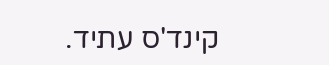קינד'ס עתיד.